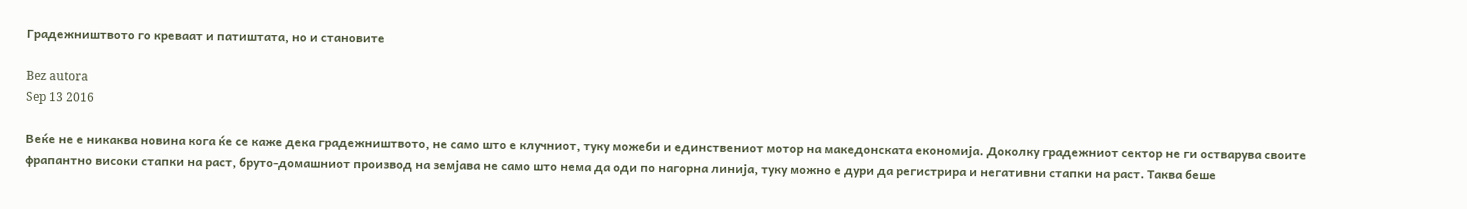Градежништвото го креваат и патиштата, но и становите

Bez autora
Sep 13 2016

Веќе не е никаква новина кога ќе се каже дека градежништвото, не само што е клучниот, туку можеби и единствениот мотор на македонската економија. Доколку градежниот сектор не ги остварува своите фрапантно високи стапки на раст, бруто-домашниот производ на земјава не само што нема да оди по нагорна линија, туку можно е дури да регистрира и негативни стапки на раст. Таква беше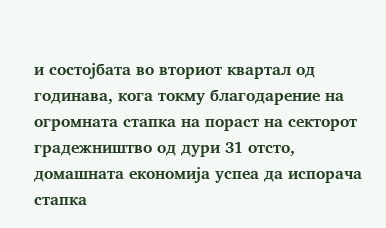и состојбата во вториот квартал од годинава, кога токму благодарение на огромната стапка на пораст на секторот градежништво од дури 31 отсто, домашната економија успеа да испорача стапка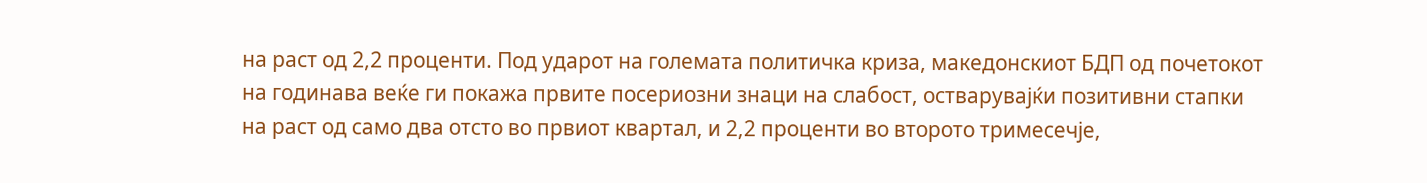на раст од 2,2 проценти. Под ударот на големата политичка криза, македонскиот БДП од почетокот на годинава веќе ги покажа првите посериозни знаци на слабост, остварувајќи позитивни стапки на раст од само два отсто во првиот квартал, и 2,2 проценти во второто тримесечје,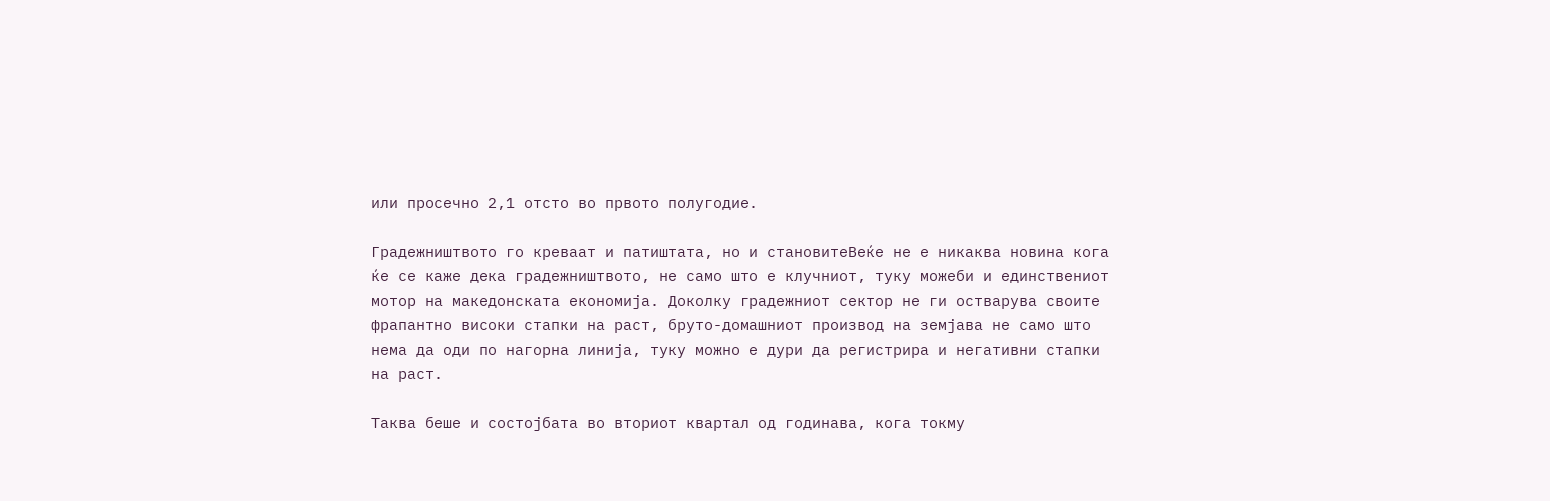или просечно 2,1 отсто во првото полугодие.

Градежништвото го креваат и патиштата, но и становитеВеќе не е никаква новина кога ќе се каже дека градежништвото, не само што е клучниот, туку можеби и единствениот мотор на македонската економија. Доколку градежниот сектор не ги остварува своите фрапантно високи стапки на раст, бруто-домашниот производ на земјава не само што нема да оди по нагорна линија, туку можно е дури да регистрира и негативни стапки на раст.

Таква беше и состојбата во вториот квартал од годинава, кога токму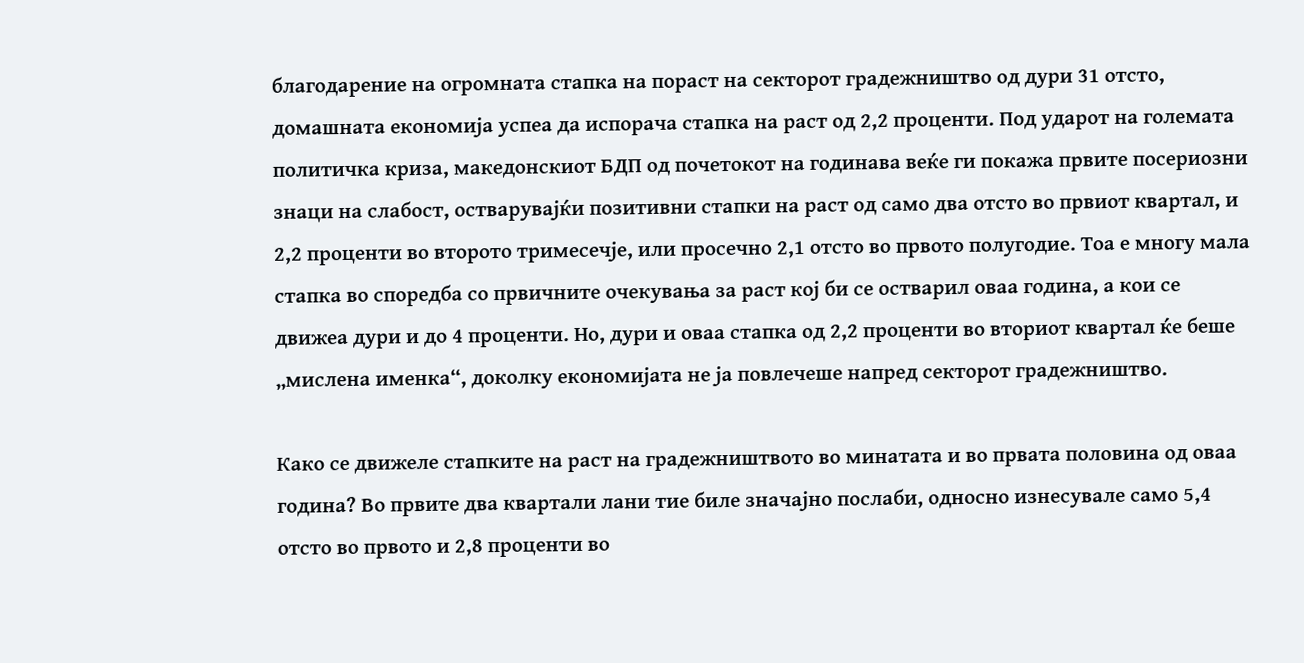благодарение на огромната стапка на пораст на секторот градежништво од дури 31 отсто, домашната економија успеа да испорача стапка на раст од 2,2 проценти. Под ударот на големата политичка криза, македонскиот БДП од почетокот на годинава веќе ги покажа првите посериозни знаци на слабост, остварувајќи позитивни стапки на раст од само два отсто во првиот квартал, и 2,2 проценти во второто тримесечје, или просечно 2,1 отсто во првото полугодие. Тоа е многу мала стапка во споредба со првичните очекувања за раст кој би се остварил оваа година, а кои се движеа дури и до 4 проценти. Но, дури и оваа стапка од 2,2 проценти во вториот квартал ќе беше „мислена именка“, доколку економијата не ја повлечеше напред секторот градежништво.

Како се движеле стапките на раст на градежништвото во минатата и во првата половина од оваа година? Во првите два квартали лани тие биле значајно послаби, односно изнесувале само 5,4 отсто во првото и 2,8 проценти во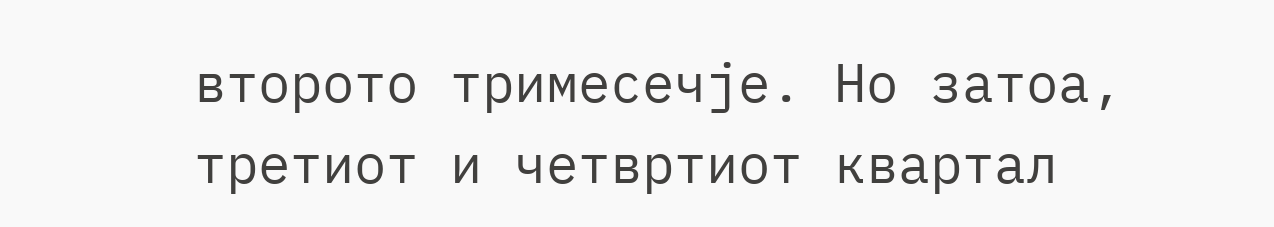второто тримесечје. Но затоа, третиот и четвртиот квартал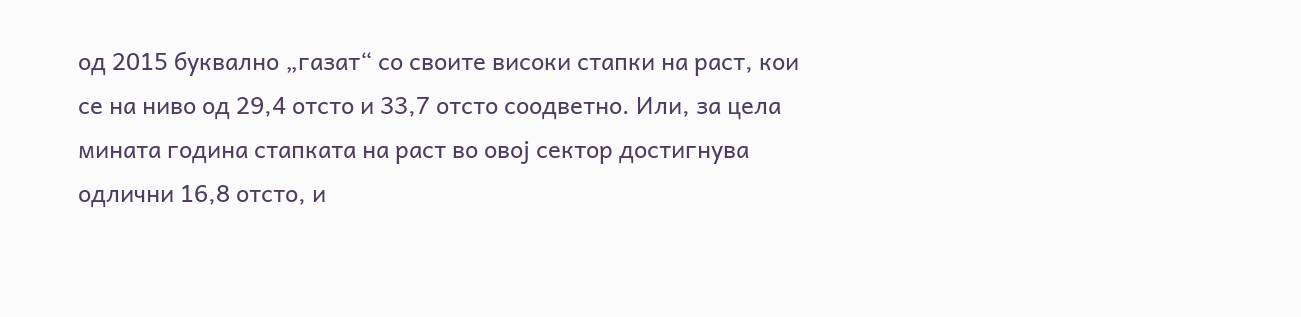од 2015 буквално „газат“ со своите високи стапки на раст, кои се на ниво од 29,4 отсто и 33,7 отсто соодветно. Или, за цела мината година стапката на раст во овој сектор достигнува одлични 16,8 отсто, и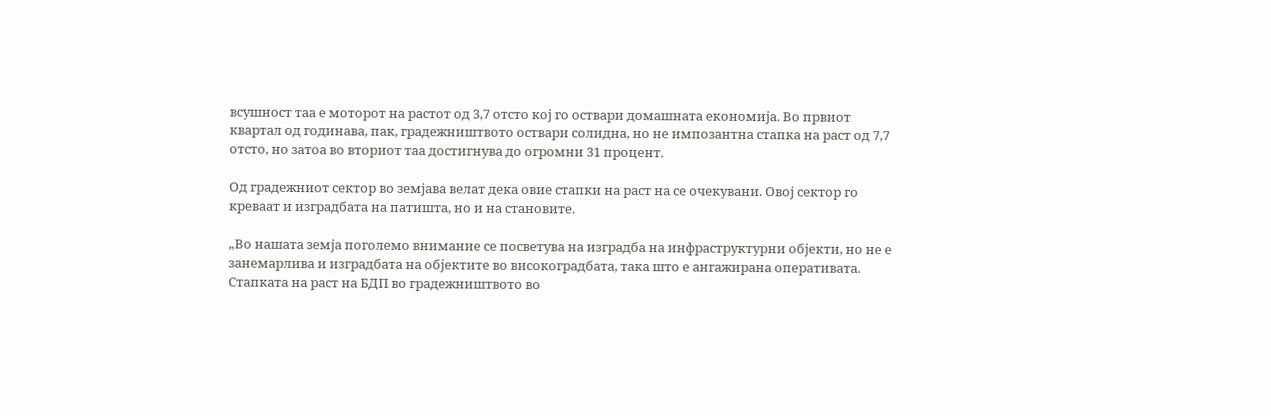всушност таа е моторот на растот од 3,7 отсто кој го оствари домашната економија. Во првиот квартал од годинава, пак, градежништвото оствари солидна, но не импозантна стапка на раст од 7,7 отсто, но затоа во вториот таа достигнува до огромни 31 процент.

Од градежниот сектор во земјава велат дека овие стапки на раст на се очекувани. Овој сектор го креваат и изградбата на патишта, но и на становите.

„Во нашата земја поголемо внимание се посветува на изградба на инфраструктурни објекти, но не е занемарлива и изградбата на објектите во високоградбата, така што е ангажирана оперативата. Стапката на раст на БДП во градежништвото во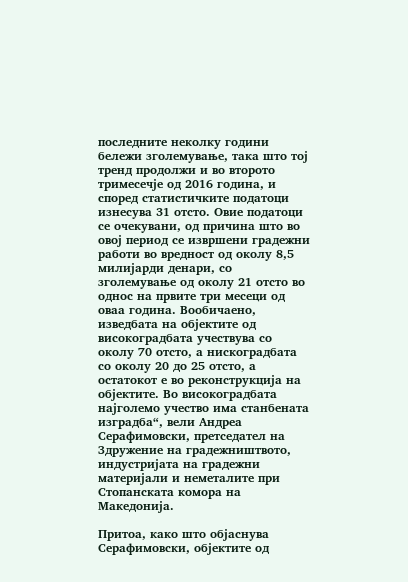последните неколку години бележи зголемување, така што тој тренд продолжи и во второто тримесечје од 2016 година, и според статистичките податоци изнесува 31 отсто. Овие податоци се очекувани, од причина што во овој период се извршени градежни работи во вредност од околу 8,5 милијарди денари, со зголемување од околу 21 отсто во однос на првите три месеци од оваа година. Вообичаено, изведбата на објектите од високоградбата учествува со околу 70 отсто, а нискоградбата со околу 20 до 25 отсто, а остатокот е во реконструкција на објектите. Во високоградбата најголемо учество има станбената изградба“, вели Андреа Серафимовски, претседател на Здружение на градежништвото, индустријата на градежни материјали и неметалите при Стопанската комора на Македонија.

Притоа, како што објаснува Серафимовски, објектите од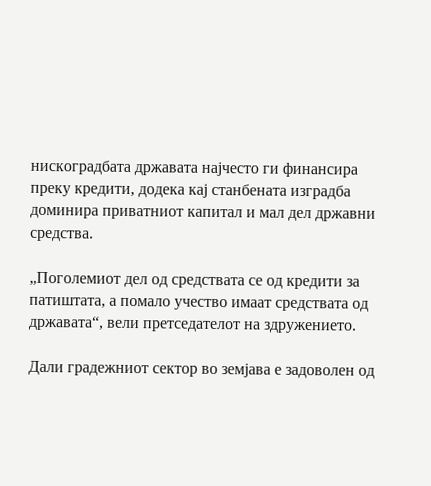нискоградбата државата најчесто ги финансира преку кредити, додека кај станбената изградба доминира приватниот капитал и мал дел државни средства.

„Поголемиот дел од средствата се од кредити за патиштата, а помало учество имаат средствата од државата“, вели претседателот на здружението.

Дали градежниот сектор во земјава е задоволен од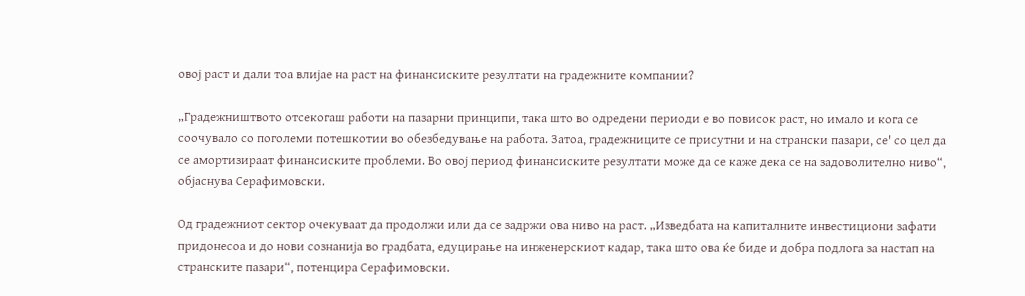овој раст и дали тоа влијае на раст на финансиските резултати на градежните компании?

„Градежништвото отсекогаш работи на пазарни принципи, така што во одредени периоди е во повисок раст, но имало и кога се соочувало со поголеми потешкотии во обезбедување на работа. Затоа, градежниците се присутни и на странски пазари, се' со цел да се амортизираат финансиските проблеми. Во овој период финансиските резултати може да се каже дека се на задоволително ниво“, објаснува Серафимовски.

Од градежниот сектор очекуваат да продолжи или да се задржи ова ниво на раст. „Изведбата на капиталните инвестициони зафати придонесоа и до нови сознанија во градбата, едуцирање на инженерскиот кадар, така што ова ќе биде и добра подлога за настап на странските пазари“, потенцира Серафимовски.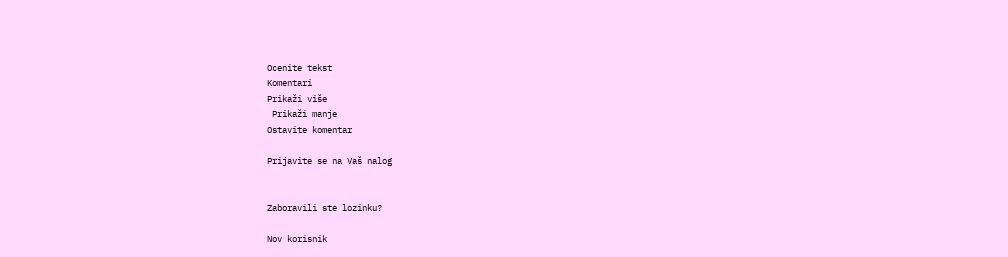Ocenite tekst
Komentari
Prikaži više
 Prikaži manje
Ostavite komentar

Prijavite se na Vaš nalog


Zaboravili ste lozinku?

Nov korisnik